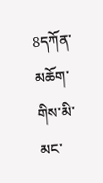8དཀོན་མཆོག་གིས་མི་མང་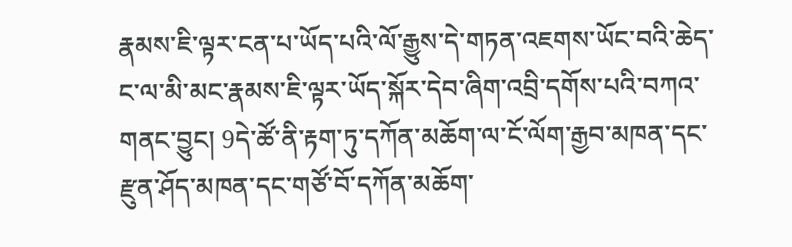རྣམས་ཇི་ལྟར་ངན་པ་ཡོད་པའི་ལོ་རྒྱུས་དེ་གཏན་འཇགས་ཡོང་བའི་ཆེད་ང་ལ་མི་མང་རྣམས་ཇི་ལྟར་ཡོད་སྐོར་དེབ་ཞིག་འབྲི་དགོས་པའི་བཀའ་གནང་བྱུང། 9དེ་ཚོ་ནི་རྟག་ཏུ་དཀོན་མཆོག་ལ་ངོ་ལོག་རྒྱབ་མཁན་དང་རྫུན་ཤོད་མཁན་དང་གཙོ་བོ་དཀོན་མཆོག་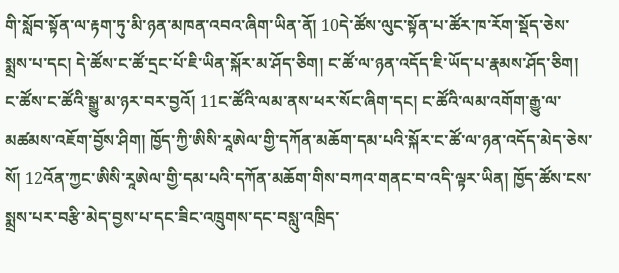གི་སློབ་སྟོན་ལ་རྟག་ཏུ་མི་ཉན་མཁན་འབའ་ཞིག་ཡིན་ནོ། 10དེ་ཚོས་ལུང་སྟོན་པ་ཚོར་ཁ་རོག་སྡོད་ཅེས་སྨྲས་པ་དང། དེ་ཚོས་ང་ཚོ་དྲང་པོ་ཇི་ཡིན་སྐོར་མ་ཤོད་ཅིག། ང་ཚོ་ལ་ཉན་འདོད་ཇི་ཡོད་པ་རྣམས་ཤོད་ཅིག། ང་ཚོས་ང་ཚོའི་སྒྱུ་མ་ཉར་བར་བྱའོ། 11ང་ཚོའི་ལམ་ནས་ཕར་སོང་ཞིག་དང། ང་ཚོའི་ལམ་འགོག་རྒྱུ་ལ་མཚམས་འཇོག་བྱོས་ཤིག། ཁྱོད་ཀྱི་ཨིསི་རཱཨེལ་གྱི་དཀོན་མཆོག་དམ་པའི་སྐོར་ང་ཚོ་ལ་ཉན་འདོད་མེད་ཅེས་སོ། 12འོན་ཀྱང་ཨིསི་རཱཨེལ་གྱི་དམ་པའི་དཀོན་མཆོག་གིས་བཀའ་གནང་བ་འདི་ལྟར་ཡིན། ཁྱོད་ཚོས་ངས་སྨྲས་པར་བརྩི་མེད་བྱས་པ་དང་ཟིང་འཁྲུགས་དང་བསླུ་འཁྲིད་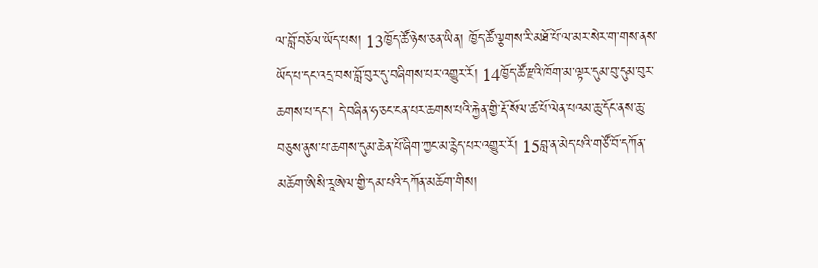ལ་བློ་བཅོལ་ཡོད་པས། 13ཁྱོད་ཚོ་ཉེས་ཅན་ཡིན། ཁྱོད་ཚོ་ལྕགས་རི་མཐོ་པོ་ལ་མར་སེར་ག་གས་ནས་ཡོད་པ་དང་འདྲ་བས་བློ་བུར་དུ་བཞིགས་པར་འགྱུར་རོ། 14ཁྱོད་ཚོ་རྫའི་ཁོག་མ་ལྟར་དུམ་བུ་དུམ་བུར་ཆགས་པ་དང་། དེ་བཞིན་ཧ་ཅང་ངན་པར་ཆགས་པའི་རྐྱེན་གྱི་རྡོ་སོལ་ཚ་པོ་ལེན་པའམ་ཆུ་དོང་ནས་ཆུ་བཅུས་ནུས་པ་ཆགས་དུམ་ཆེན་པོ་ཞིག་ཀྱང་མ་རྙེད་པར་འགྱུར་རོ། 15བླ་ན་མེད་པའི་གཙོ་བོ་དཀོན་མཆོག་ཨིསི་རཱཨེལ་གྱི་དམ་པའི་དཀོན་མཆོག་གིས།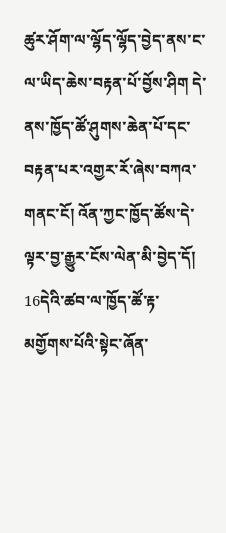ཚུར་ཤོག་ལ་ལྷོད་ལྷོད་བྱེད་ནས་ང་ལ་ཡིད་ཆེས་བརྟན་པོ་བྱོས་ཤིག དེ་ནས་ཁྱོད་ཚོ་ཤུགས་ཆེན་པོ་དང་བརྟན་པར་འགྱར་རོ་ཞེས་བཀའ་གནང་ངོ། འོན་ཀྱང་ཁྱོད་ཚོས་དེ་ལྟར་བྱ་རྒྱུར་ངོས་ལེན་མི་བྱེད་དོ། 16དེའི་ཚབ་ལ་ཁྱོད་ཚོ་རྟ་མགྱོགས་པོའི་སྟེང་ཞོན་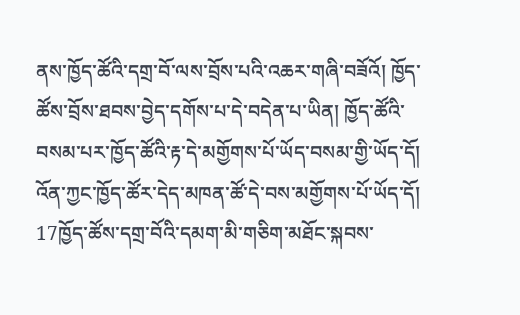ནས་ཁྱོད་ཚོའི་དགྲ་བོ་ལས་བྲོས་པའི་འཆར་གཞི་བཟོའོ། ཁྱོད་ཚོས་བྲོས་ཐབས་བྱེད་དགོས་པ་དེ་བདེན་པ་ཡིན། ཁྱོད་ཚོའི་བསམ་པར་ཁྱོད་ཚོའི་རྟ་དེ་མགྱོགས་པོ་ཡོད་བསམ་གྱི་ཡོད་དོ། འོན་ཀྱང་ཁྱོད་ཚོར་དེད་མཁན་ཚོ་དེ་བས་མགྱོགས་པོ་ཡོད་དོ། 17ཁྱོད་ཚོས་དགྲ་བོའི་དམག་མི་གཅིག་མཐོང་སྐབས་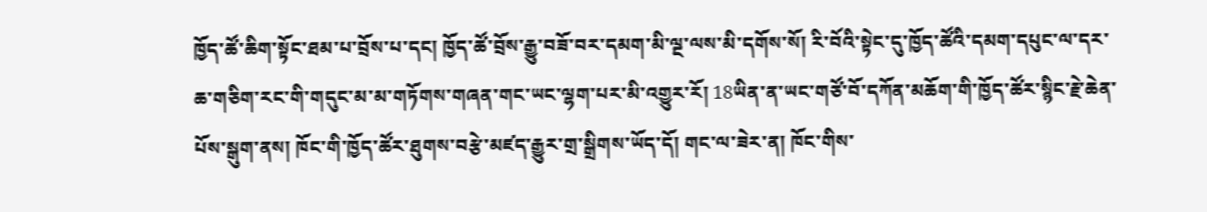ཁྱོད་ཚོ་ཆིག་སྟོང་ཐམ་པ་བྲོས་པ་དང། ཁྱོད་ཚོ་བྲོས་རྒྱུ་བཟོ་བར་དམག་མི་ལྔ་ལས་མི་དགོས་སོ། རི་བོའི་སྟེང་དུ་ཁྱོད་ཚོའི་དམག་དཔུང་ལ་དར་ཆ་གཅིག་རང་གི་གདུང་མ་མ་གཏོགས་གཞན་གང་ཡང་ལྷག་པར་མི་འགྱུར་རོ། 18ཡིན་ན་ཡང་གཙོ་བོ་དཀོན་མཆོག་གི་ཁྱོད་ཚོར་སྙིང་རྗེ་ཆེན་པོས་སྒུག་ནས། ཁོང་གི་ཁྱོད་ཚོར་ཐུགས་བརྩེ་མཛད་རྒྱུར་གྲ་སྒྲིགས་ཡོད་དོ། གང་ལ་ཟེར་ན། ཁོང་གིས་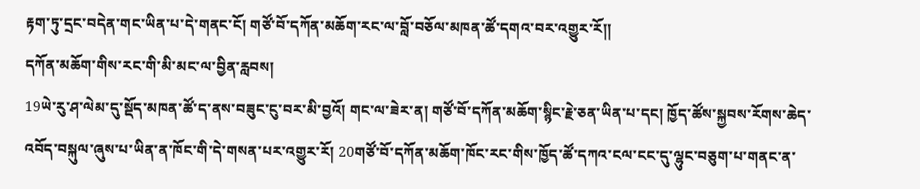རྟག་ཏུ་དྲང་བདེན་གང་ཡིན་པ་དེ་གནང་ངོ། གཙོ་བོ་དཀོན་མཆོག་རང་ལ་བློ་བཅོལ་མཁན་ཚོ་དགའ་བར་འགྱུར་རོ༎
དཀོན་མཆོག་གིས་རང་གི་མི་མང་ལ་བྱིན་རླབས།
19ཡེ་རུ་ཤ་ལེམ་དུ་སྡོད་མཁན་ཚོ་ད་ནས་བཟུང་ངུ་བར་མི་བྱའོ། གང་ལ་ཟེར་ན། གཙོ་བོ་དཀོན་མཆོག་སྙིང་རྗེ་ཅན་ཡིན་པ་དང། ཁྱོད་ཚོས་སྐྱབས་རོགས་ཆེད་འབོད་བསྐུལ་ཞུས་པ་ཡིན་ན་ཁོང་གི་དེ་གསན་པར་འགྱུར་རོ། 20གཙོ་བོ་དཀོན་མཆོག་ཁོང་རང་གིས་ཁྱོད་ཚོ་དཀའ་ངལ་ངང་དུ་ལྷུང་བཅུག་པ་གནང་ན་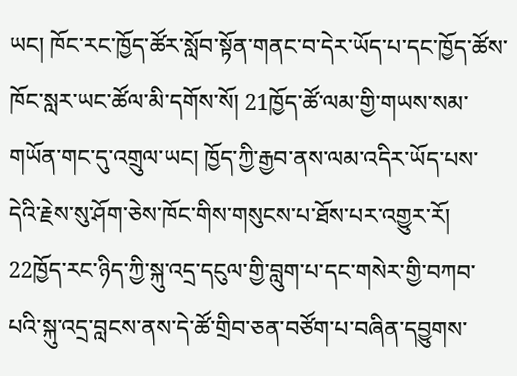ཡང། ཁོང་རང་ཁྱོད་ཚོར་སློབ་སྟོན་གནང་བ་དེར་ཡོད་པ་དང་ཁྱོད་ཚོས་ཁོང་སླར་ཡང་ཚོལ་མི་དགོས་སོ། 21ཁྱོད་ཚོ་ལམ་གྱི་གཡས་སམ་གཡོན་གང་དུ་འགྲུལ་ཡང། ཁྱོད་ཀྱི་རྒྱབ་ནས་ལམ་འདིར་ཡོད་པས་དེའི་རྗེས་སུ་ཤོག་ཅེས་ཁོང་གིས་གསུངས་པ་ཐོས་པར་འགྱུར་རོ། 22ཁྱོད་རང་ཉིད་ཀྱི་སྐུ་འདྲ་དངུལ་གྱི་བླུག་པ་དང་གསེར་གྱི་བཀབ་པའི་སྐུ་འདྲ་བླངས་ནས་དེ་ཚོ་གྲིབ་ཅན་བཙོག་པ་བཞིན་དབྱུགས་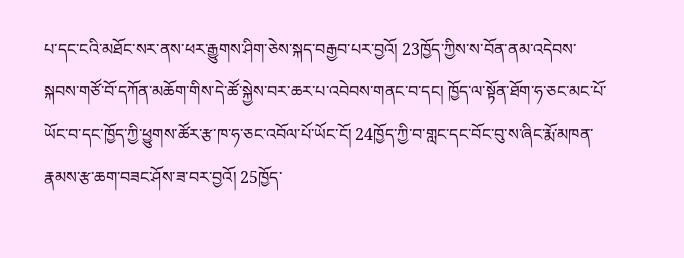པ་དང་ངའི་མཐོང་སར་ནས་ཕར་རྒྱུགས་ཤིག་ཅེས་སྐད་བརྒྱབ་པར་བྱའོ། 23ཁྱོད་ཀྱིས་ས་བོན་ནམ་འདེབས་སྐབས་གཙོ་བོ་དཀོན་མཆོག་གིས་དེ་ཚོ་སྐྱེས་བར་ཆར་པ་འབེབས་གནང་བ་དང། ཁྱོད་ལ་སྟོན་ཐོག་ཧ་ཅང་མང་པོ་ཡོང་བ་དང་ཁྱོད་ཀྱི་ཕྱུགས་ཚོར་རྩ་ཁ་ཧ་ཅང་འབོལ་པོ་ཡོང་ངོ། 24ཁྱོད་ཀྱི་བ་གླང་དང་བོང་བུ་ས་ཞིང་རྨོ་མཁན་རྣམས་རྩ་ཆག་བཟང་ཤོས་ཟ་བར་བྱའོ། 25ཁྱོད་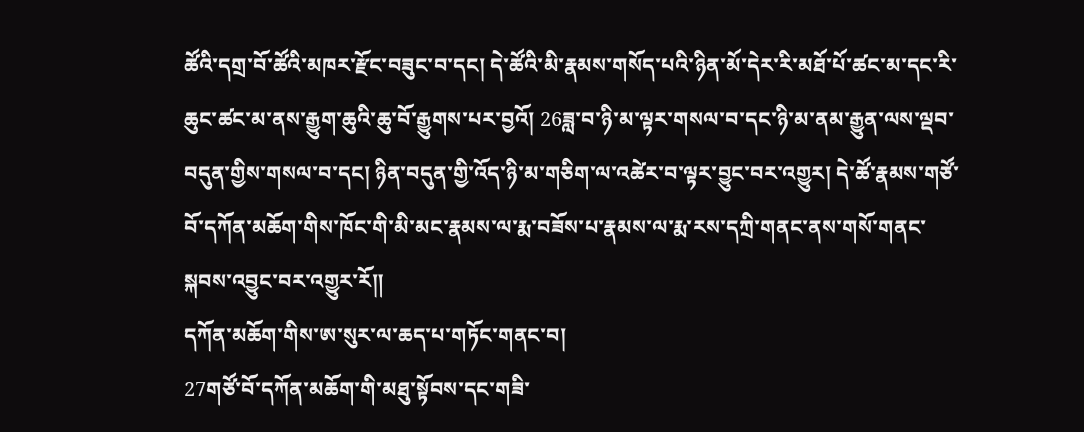ཚོའི་དགྲ་བོ་ཚོའི་མཁར་རྫོང་བཟུང་བ་དང། དེ་ཚོའི་མི་རྣམས་གསོད་པའི་ཉིན་མོ་དེར་རི་མཐོ་པོ་ཚང་མ་དང་རི་ཆུང་ཚང་མ་ནས་རྒྱུག་ཆུའི་ཆུ་བོ་རྒྱུགས་པར་བྱའོ། 26ཟླ་བ་ཉི་མ་ལྟར་གསལ་བ་དང་ཉི་མ་ནམ་རྒྱུན་ལས་ལྡབ་བདུན་གྱིས་གསལ་བ་དང། ཉིན་བདུན་གྱི་འོད་ཉི་མ་གཅིག་ལ་འཚེར་བ་ལྟར་བྱུང་བར་འགྱུར། དེ་ཚོ་རྣམས་གཙོ་བོ་དཀོན་མཆོག་གིས་ཁོང་གི་མི་མང་རྣམས་ལ་རྨ་བཟོས་པ་རྣམས་ལ་རྨ་རས་དཀྲི་གནང་ནས་གསོ་གནང་སྐབས་འབྱུང་བར་འགྱུར་རོ༎
དཀོན་མཆོག་གིས་ཨ་སུར་ལ་ཆད་པ་གཏོང་གནང་བ།
27གཙོ་བོ་དཀོན་མཆོག་གི་མཐུ་སྟོབས་དང་གཟི་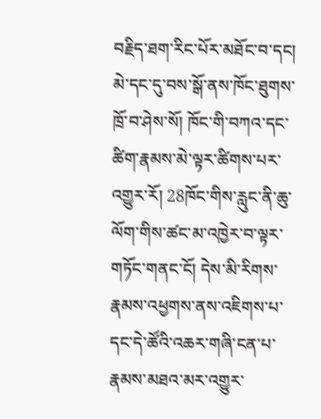བརྗིད་ཐག་རིང་པོར་མཐོང་བ་དང། མེ་དང་དུ་བས་སྒོ་ནས་ཁོང་ཐུགས་ཁྲོ་བ་ཤེས་སོ། ཁོང་གི་བཀའ་དང་ཚིག་རྣམས་མེ་ལྟར་ཚིགས་པར་འགྱུར་རོ། 28ཁོང་གིས་རླུང་ནི་ཆུ་ལོག་གིས་ཚང་མ་འཁྱེར་བ་ལྟར་གཏོང་གནང་ངོ། དེས་མི་རིགས་རྣམས་འཕྱགས་ནས་འཇིགས་པ་དང་དེ་ཚོའི་འཆར་གཞི་ངན་པ་རྣམས་མཐའ་མར་འགྱུར་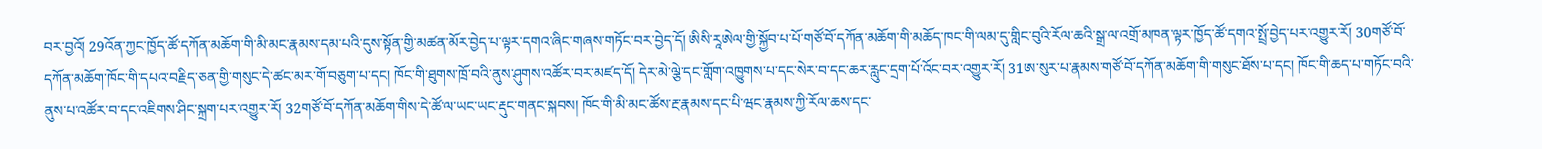བར་བྱའོ། 29འོན་ཀྱང་ཁྱོད་ཚོ་དཀོན་མཆོག་གི་མི་མང་རྣམས་དམ་པའི་དུས་སྟོན་གྱི་མཚན་མོར་བྱེད་པ་ལྟར་དགའ་ཞིང་གཞས་གཏོང་བར་བྱེད་དོ། ཨིསི་རཱཨེལ་གྱི་སྐྱོབ་པ་པོ་གཙོ་བོ་དཀོན་མཆོག་གི་མཆོད་ཁང་གི་ལམ་དུ་གླིང་བུའི་རོལ་ཆའི་སྒྲ་ལ་འགྲོ་མཁན་ལྟར་ཁྱོད་ཚོ་དགའ་སྤྲོ་བྱེད་པར་འགྱུར་རོ། 30གཙོ་བོ་དཀོན་མཆོག་ཁོང་གི་དཔའ་བརྗིད་ཅན་གྱི་གསུང་དེ་ཚང་མར་གོ་བཅུག་པ་དང། ཁོང་གི་ཐུགས་ཁྲོ་བའི་ནུས་ཤུགས་འཚོར་བར་མཛད་དོ། དེར་མེ་ལྕེ་དང་གློག་འཁྱུགས་པ་དང་སེར་བ་དང་ཆར་རླུང་དྲག་པོ་འོང་བར་འགྱུར་རོ། 31ཨ་སུར་པ་རྣམས་གཙོ་བོ་དཀོན་མཆོག་གི་གསུང་ཐོས་པ་དང། ཁོང་གི་ཆད་པ་གཏོང་བའི་ནུས་པ་འཚོར་བ་དང་འཇིགས་ཤིང་སྐྲག་པར་འགྱུར་རོ། 32གཙོ་བོ་དཀོན་མཆོག་གིས་དེ་ཚོ་ལ་ཡང་ཡང་རྡུང་གནང་སྐབས། ཁོང་གི་མི་མང་ཚོས་རྔ་རྣམས་དང་པི་ཝང་རྣམས་ཀྱི་རོལ་ཆས་དང་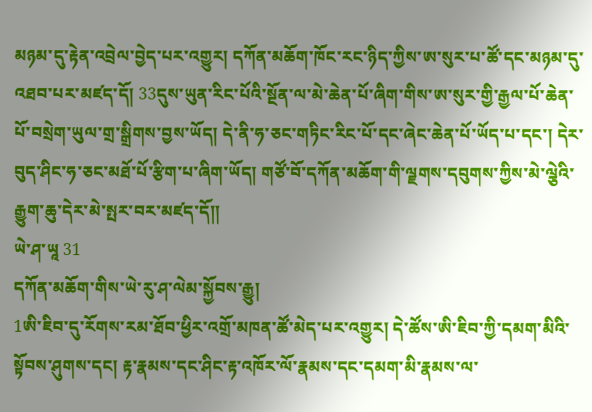མཉམ་དུ་རྟེན་འབྲེལ་བྱེད་པར་འགྱུར། དཀོན་མཆོག་ཁོང་རང་ཉིད་ཀྱིས་ཨ་སུར་པ་ཚོ་དང་མཉམ་དུ་འཐབ་པར་མཛད་དོ། 33དུས་ཡུན་རིང་པོའི་སྔོན་ལ་མེ་ཆེན་པོ་ཞིག་གིས་ཨ་སུར་གྱི་རྒྱལ་པོ་ཆེན་པོ་བསྲེག་ཡུལ་གྲ་སྒྲིགས་བྱས་ཡོད། དེ་ནི་ཧ་ཅང་གཏིང་རིང་པོ་དང་ཞེང་ཆེན་པོ་ཡོད་པ་དང་། དེར་བུད་ཤིང་ཧ་ཅང་མཐོ་པོ་རྩིག་པ་ཞིག་ཡོད། གཙོ་བོ་དཀོན་མཆོག་གི་ལྗགས་དབུགས་ཀྱིས་མེ་ལྕེའི་རྒྱུག་ཆུ་དེར་མེ་སྤར་བར་མཛད་དོ༎
ཡེ་ཤ་ཡཱ 31
དཀོན་མཆོག་གིས་ཡེ་རུ་ཤ་ལེམ་སྐྱོབས་རྒྱུ།
1ཨི་ཇིབ་དུ་རོགས་རམ་ཐོབ་ཕྱིར་འགྲོ་མཁན་ཚོ་མེད་པར་འགྱུར། དེ་ཚོས་ཨི་ཇིབ་ཀྱི་དམག་མིའི་སྟོབས་ཤུགས་དང། རྟ་རྣམས་དང་ཤིང་རྟ་འཁོར་ལོ་རྣམས་དང་དམག་མི་རྣམས་ལ་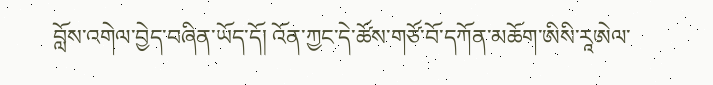བློས་འགེལ་བྱེད་བཞིན་ཡོད་དོ། འོན་ཀྱང་དེ་ཚོས་གཙོ་བོ་དཀོན་མཆོག་ཨིསི་རཱཨེལ་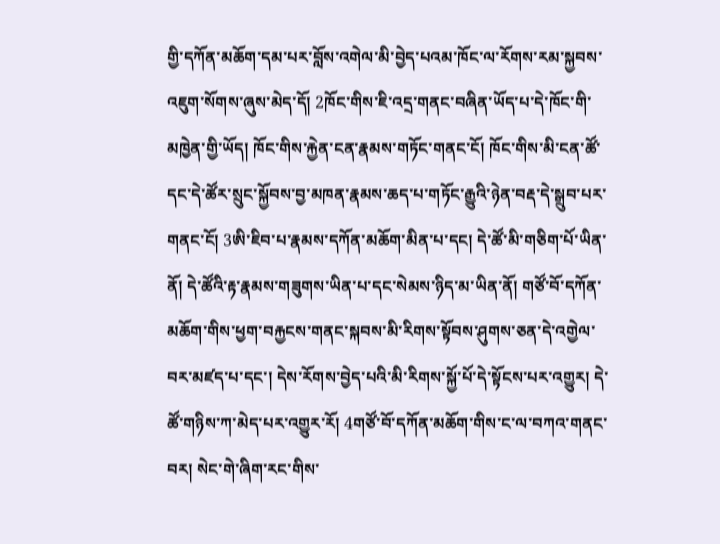གྱི་དཀོན་མཆོག་དམ་པར་བློས་འགེལ་མི་བྱེད་པའམ་ཁོང་ལ་རོགས་རམ་སྐྱབས་འཇུག་སོགས་ཞུས་མེད་དོ། 2ཁོང་གིས་ཇི་འདྲ་གནང་བཞིན་ཡོད་པ་དེ་ཁོང་གི་མཁྱེན་གྱི་ཡོད། ཁོང་གིས་རྐྱེན་ངན་རྣམས་གཏོང་གནང་ངོ། ཁོང་གིས་མི་ངན་ཚོ་དང་དེ་ཚོར་སྲུང་སྐྱོབས་བྱ་མཁན་རྣམས་ཆད་པ་གཏོང་རྒྱུའི་ཉེན་བརྡ་དེ་སྒྲུབ་པར་གནང་ངོ། 3ཨི་ཇིབ་པ་རྣམས་དཀོན་མཆོག་མིན་པ་དང། དེ་ཚོ་མི་གཅིག་པོ་ཡིན་ནོ། དེ་ཚོའི་རྟ་རྣམས་གཟུགས་ཡིན་པ་དང་སེམས་ཉིད་མ་ཡིན་ནོ། གཙོ་བོ་དཀོན་མཆོག་གིས་ཕྱག་བརྐྱངས་གནང་སྐབས་མི་རིགས་སྟོབས་ཤུགས་ཅན་དེ་འགྱེལ་བར་མཛད་པ་དང་། དེས་རོགས་བྱེད་པའི་མི་རིགས་སྐྱོ་པོ་དེ་སྟོངས་པར་འགྱུར། དེ་ཚོ་གཉིས་ཀ་མེད་པར་འགྱུར་རོ། 4གཙོ་བོ་དཀོན་མཆོག་གིས་ང་ལ་བཀའ་གནང་བར། སེང་གེ་ཞིག་རང་གིས་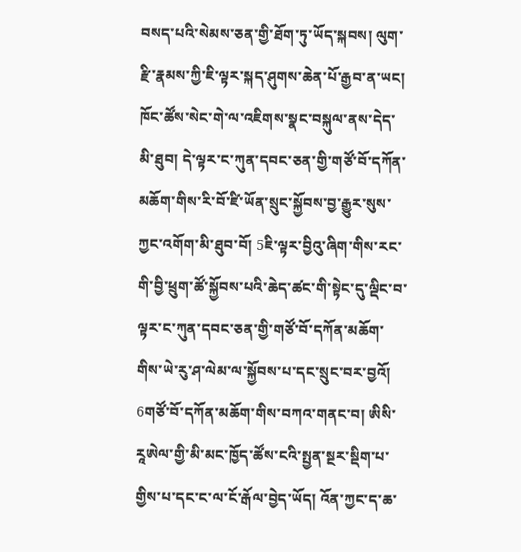བསད་པའི་སེམས་ཅན་གྱི་ཐོག་ཏུ་ཡོད་སྐབས། ལུག་རྫི་རྣམས་ཀྱི་ཇི་ལྟར་སྐད་ཤུགས་ཆེན་པོ་རྒྱབ་ན་ཡང། ཁོང་ཚོས་སེང་གེ་ལ་འཇིགས་སྣང་བསྐུལ་ནས་དེད་མི་ཐུབ། དེ་ལྟར་ང་ཀུན་དབང་ཅན་གྱི་གཙོ་བོ་དཀོན་མཆོག་གིས་རི་བོ་ཛི་ཡོན་སྲུང་སྐྱོབས་བྱ་རྒྱུར་སུས་ཀྱང་འགོག་མི་ཐུབ་བོ། 5ཇི་ལྟར་བྱིའུ་ཞིག་གིས་རང་གི་བྱི་ཕྲུག་ཚོ་སྐྱོབས་པའི་ཆེད་ཚང་གི་སྟེང་དུ་ལྡིང་བ་ལྟར་ང་ཀུན་དབང་ཅན་གྱི་གཙོ་བོ་དཀོན་མཆོག་གིས་ཡེ་རུ་ཤ་ལེམ་ལ་སྐྱོབས་པ་དང་སྲུང་བར་བྱའོ། 6གཙོ་བོ་དཀོན་མཆོག་གིས་བཀའ་གནང་བ། ཨིསི་རཱཨེལ་གྱི་མི་མང་ཁྱོད་ཚོས་ངའི་སྤྱན་སྔར་སྡིག་པ་གྱིས་པ་དང་ང་ལ་ངོ་རྒོལ་བྱེད་ཡོད། འོན་ཀྱང་ད་ཆ་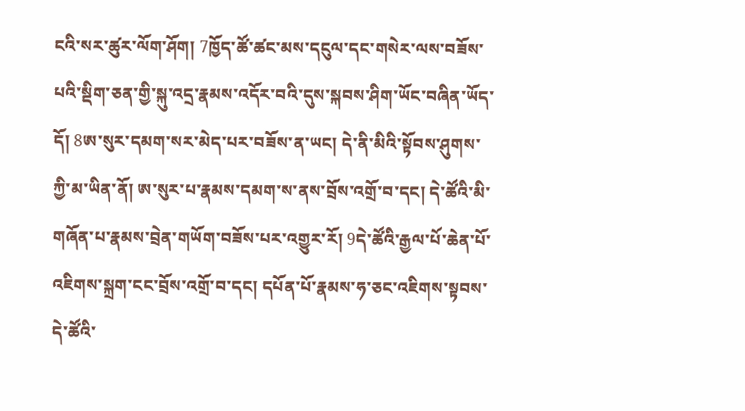ངའི་སར་ཚུར་ལོག་ཤོག། 7ཁྱོད་ཚོ་ཚང་མས་དངུལ་དང་གསེར་ལས་བཟོས་པའི་སྡིག་ཅན་གྱི་སྐུ་འདྲ་རྣམས་འདོར་བའི་དུས་སྐབས་ཤིག་ཡོང་བཞིན་ཡོད་དོ། 8ཨ་སུར་དམག་སར་མེད་པར་བཟོས་ན་ཡང། དེ་ནི་མིའི་སྟོབས་ཤུགས་ཀྱི་མ་ཡིན་ནོ། ཨ་སུར་པ་རྣམས་དམག་ས་ནས་བྲོས་འགྲོ་བ་དང། དེ་ཚོའི་མི་གཞོན་པ་རྣམས་བྲེན་གཡོག་བཟོས་པར་འགྱུར་རོ། 9དེ་ཚོའི་རྒྱལ་པོ་ཆེན་པོ་འཇིགས་སྐྲག་ངང་བྲོས་འགྲོ་བ་དང། དཔོན་པོ་རྣམས་ཧ་ཅང་འཇིགས་སྟབས་དེ་ཚོའི་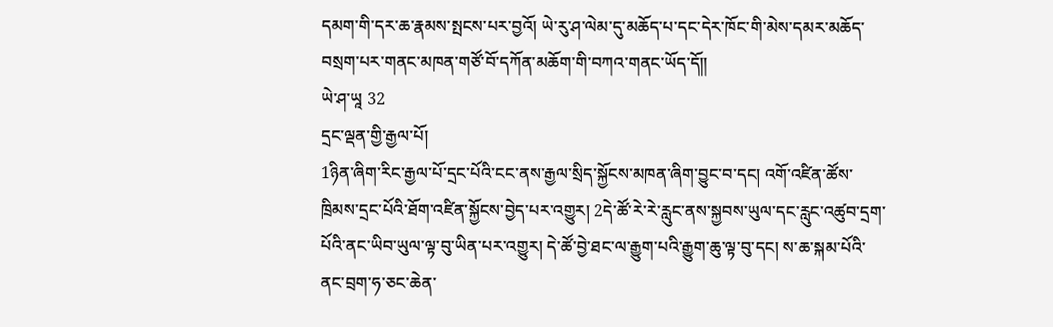དམག་གི་དར་ཆ་རྣམས་སྤངས་པར་བྱའོ། ཡེ་རུ་ཤ་ལེམ་དུ་མཆོད་པ་དང་དེར་ཁོང་གི་མེས་དམར་མཆོད་བསྲག་པར་གནང་མཁན་གཙོ་བོ་དཀོན་མཆོག་གི་བཀའ་གནང་ཡོད་དོ༎
ཡེ་ཤ་ཡཱ 32
དྲང་ལྡན་གྱི་རྒྱལ་པོ།
1ཉིན་ཞིག་རིང་རྒྱལ་པོ་དྲང་པོའི་ངང་ནས་རྒྱལ་སྲིད་སྐྱོངས་མཁན་ཞིག་བྱུང་བ་དང། འགོ་འཛིན་ཚོས་ཁྲིམས་དྲང་པོའི་ཐོག་འཛིན་སྐྱོངས་བྱེད་པར་འགྱུར། 2དེ་ཚོ་རེ་རེ་རླུང་ནས་སྐྱབས་ཡུལ་དང་རླུང་འཚུབ་དྲག་པོའི་ནང་ཡིབ་ཡུལ་ལྟ་བུ་ཡིན་པར་འགྱུར། དེ་ཚོ་བྱེ་ཐང་ལ་རྒྱུག་པའི་རྒྱུག་ཆུ་ལྟ་བུ་དང། ས་ཆ་སྐམ་པོའི་ནང་བྲག་ཧ་ཅང་ཆེན་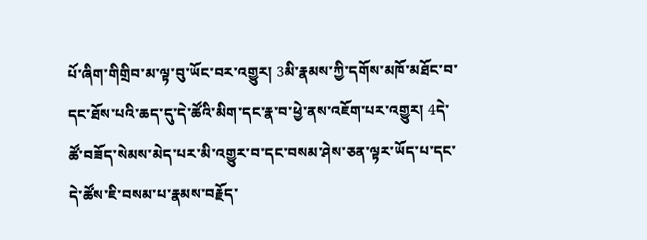པོ་ཞིག་གིགྲིབ་མ་ལྟ་བུ་ཡོང་བར་འགྱུར། 3མི་རྣམས་ཀྱི་དགོས་མཁོ་མཐོང་བ་དང་ཐོས་པའི་ཆད་དུ་དེ་ཚོའི་མིག་དང་རྣ་བ་ཕྱེ་ནས་འཇོག་པར་འགྱུར། 4དེ་ཚོ་བཟོད་སེམས་མེད་པར་མི་འགྱུར་བ་དང་བསམ་ཤེས་ཅན་ལྟར་ཡོད་པ་དང་དེ་ཚོས་ཇི་བསམ་པ་རྣམས་བརྗོད་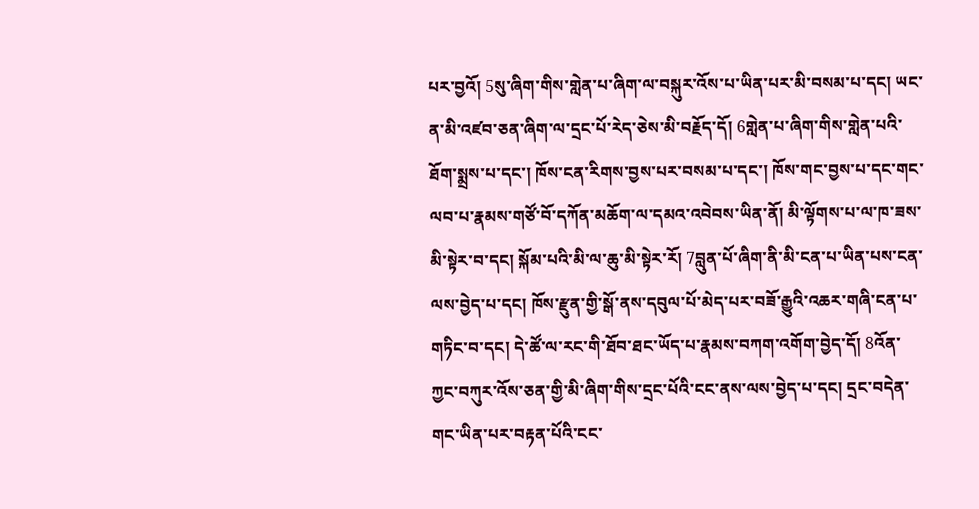པར་བྱའོ། 5སུ་ཞིག་གིས་གླེན་པ་ཞིག་ལ་བསྐུར་འོས་པ་ཡིན་པར་མི་བསམ་པ་དང། ཡང་ན་མི་འཛབ་ཅན་ཞིག་ལ་དྲང་པོ་རེད་ཅེས་མི་བརྗོད་དོ། 6གླེན་པ་ཞིག་གིས་གླེན་པའི་ཐོག་སྨྲས་པ་དང་། ཁོས་ངན་རིགས་བྱས་པར་བསམ་པ་དང་། ཁོས་གང་བྱས་པ་དང་གང་ལབ་པ་རྣམས་གཙོ་བོ་དཀོན་མཆོག་ལ་དམའ་འབེབས་ཡིན་ནོ། མི་ལྟོགས་པ་ལ་ཁ་ཟས་མི་སྟེར་བ་དང། སྐོམ་པའི་མི་ལ་ཆུ་མི་སྟེར་རོ། 7བླུན་པོ་ཞིག་ནི་མི་ངན་པ་ཡིན་པས་ངན་ལས་བྱེད་པ་དང། ཁོས་རྫུན་གྱི་སྒོ་ནས་དབུལ་པོ་མེད་པར་བཟོ་རྒྱུའི་འཆར་གཞི་ངན་པ་གཏིང་བ་དང། དེ་ཚོ་ལ་རང་གི་ཐོབ་ཐང་ཡོད་པ་རྣམས་བཀག་འགོག་བྱེད་དོ། 8འོན་ཀྱང་བཀུར་འོས་ཅན་གྱི་མི་ཞིག་གིས་དྲང་པོའི་ངང་ནས་ལས་བྱེད་པ་དང། དྲང་བདེན་གང་ཡིན་པར་བརྟན་པོའི་ངང་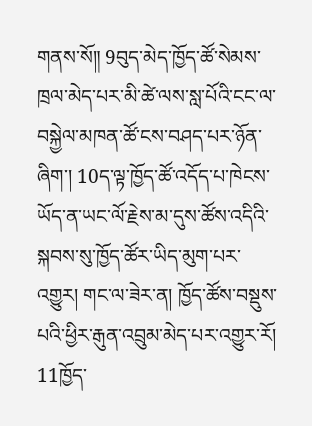གནས་སོ༎ 9བུད་མེད་ཁྱོད་ཚོ་སེམས་ཁྲལ་མེད་པར་མི་ཚེ་ལས་སླ་པོའི་ངང་ལ་བསྐྱེལ་མཁན་ཚོ་ངས་བཤད་པར་ཉོན་ཞིག་། 10ད་ལྟ་ཁྱོད་ཚོ་འདོད་པ་ཁེངས་ཡོད་ན་ཡང་ལོ་རྗེས་མ་དུས་ཚོས་འདིའི་སྐབས་སུ་ཁྱོད་ཚོར་ཡིད་མུག་པར་འགྱུར། གང་ལ་ཟེར་ན། ཁྱོད་ཚོས་བསྡུས་པའི་ཕྱིར་རྒུན་འབྲུམ་མེད་པར་འགྱུར་རོ། 11ཁྱོད་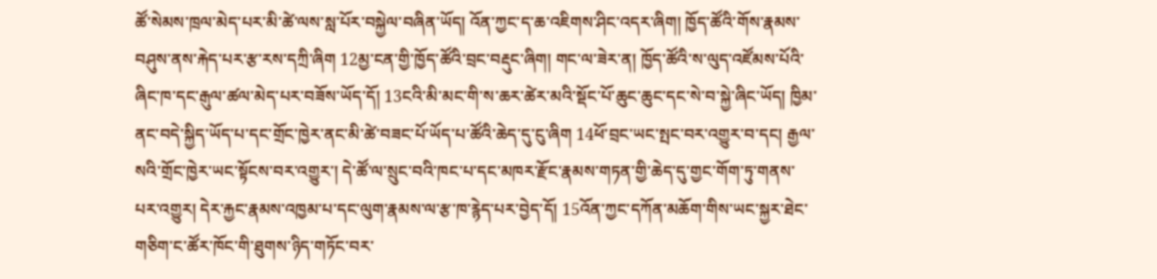ཚོ་སེམས་ཁྲལ་མེད་པར་མི་ཚེ་ལས་སླ་པོར་བསྐྱེལ་བཞིན་ཡོད། འོན་ཀྱང་ད་ཆ་འཇིགས་ཤིང་འདར་ཞིག། ཁྱོད་ཚོའི་གོས་རྣམས་བཤུས་ནས་རྐེད་པར་རྩ་རས་དཀྲི་ཞིག 12མྱ་ངན་གྱི་ཁྱོད་ཚོའི་བྲང་བརྡུང་ཞིག། གང་ལ་ཟེར་ན། ཁྱོད་ཚོའི་ས་ལུད་འཛོམས་པོའི་ཞིང་ཁ་དང་རྒུལ་ཚལ་མེད་པར་བཟོས་ཡོད་དོ། 13ངའི་མི་མང་གི་ས་ཆར་ཚེར་མའི་སྡོང་པོ་ཆུང་ཆུང་དང་སེ་བ་སྐྱེ་ཞིང་ཡོད། ཁྱིམ་ནང་བདེ་སྐྱིད་ཡོད་པ་དང་གྲོང་ཁྱེར་ནང་མི་ཚེ་བཟང་པོ་ཡོད་པ་ཚོའི་ཆེད་དུ་ངུ་ཞིག 14ཕོ་བྲང་ཡང་སྤང་བར་འགྱུར་བ་དང། རྒྱལ་སའི་གྲོང་ཁྱེར་ཡང་སྟོངས་བར་འགྱུར་། དེ་ཚོ་ལ་སྲུང་བའི་ཁང་པ་དང་མཁར་རྫོང་རྣམས་གཏན་གྱི་ཆེད་དུ་གྱང་གོག་ཏུ་གནས་པར་འགྱུར། དེར་རྐྱང་རྣམས་འཁྱམ་པ་དང་ལུག་རྣམས་ལ་རྩ་ཁ་རྙེད་པར་བྱེད་དོ། 15འོན་ཀྱང་དཀོན་མཆོག་གིས་ཡང་སྐྱར་ཐེང་གཅིག་ང་ཚོར་ཁོང་གི་ཐུགས་ཉིད་གཏོང་བར་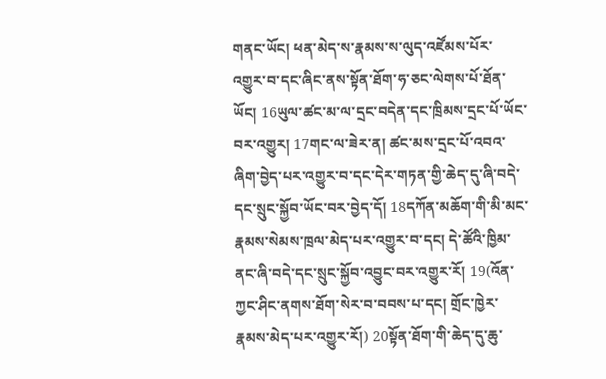གནང་ཡོང། ཕན་མེད་ས་རྣམས་ས་ལུད་འཛོམས་པོར་འགྱུར་བ་དང་ཞིང་ནས་སྟོན་ཐོག་ཧ་ཅང་ལེགས་པོ་ཐོན་ཡོང། 16ཡུལ་ཚང་མ་ལ་དྲང་བདེན་དང་ཁྲིམས་དྲང་པོ་ཡོང་བར་འགྱུར། 17གང་ལ་ཟེར་ན། ཚང་མས་དྲང་པོ་འབའ་ཞིག་བྱེད་པར་འགྱུར་བ་དང་དེར་གཏན་གྱི་ཆེད་དུ་ཞི་བདེ་དང་སྲུང་སྐྱོབ་ཡོང་བར་བྱེད་དོ། 18དཀོན་མཆོག་གི་མི་མང་རྣམས་སེམས་ཁྲལ་མེད་པར་འགྱུར་བ་དང། དེ་ཚོའི་ཁྱིམ་ནང་ཞི་བདེ་དང་སྲུང་སྐྱོབ་འབྱུང་བར་འགྱུར་རོ། 19(འོན་ཀྱང་ཤིང་ནགས་ཐོག་སེར་བ་བབས་པ་དང། གྲོང་ཁྱེར་རྣམས་མེད་པར་འགྱུར་རོ།) 20སྟོན་ཐོག་གི་ཆེད་དུ་ཆུ་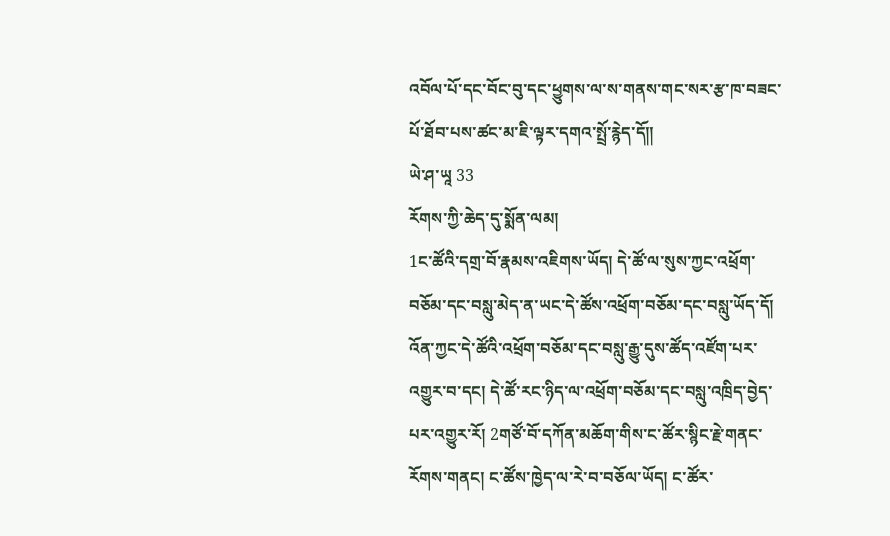འབོལ་པོ་དང་བོང་བུ་དང་ཕྱུགས་ལ་ས་གནས་གང་སར་རྩ་ཁ་བཟང་པོ་ཐོབ་པས་ཚང་མ་ཇི་ལྟར་དགའ་སྤྲོ་རྙེད་དོ༎
ཡེ་ཤ་ཡཱ 33
རོགས་ཀྱི་ཆེད་དུ་སྨོན་ལམ།
1ང་ཚོའི་དགྲ་བོ་རྣམས་འཇིགས་ཡོད། དེ་ཚོ་ལ་སུས་ཀྱང་འཕྲོག་བཅོམ་དང་བསླུ་མེད་ན་ཡང་དེ་ཚོས་འཕྲོག་བཅོམ་དང་བསླུ་ཡོད་དོ། འོན་ཀྱང་དེ་ཚོའི་འཕྲོག་བཅོམ་དང་བསླུ་རྒྱུ་དུས་ཚོད་འཛོག་པར་འགྱུར་བ་དང། དེ་ཚོ་རང་ཉིད་ལ་འཕྲོག་བཅོམ་དང་བསླུ་འཁྲིད་བྱེད་པར་འགྱུར་རོ། 2གཙོ་བོ་དཀོན་མཆོག་གིས་ང་ཚོར་སྙིང་རྗེ་གནང་རོགས་གནང། ང་ཚོས་ཁྱེད་ལ་རེ་བ་བཅོལ་ཡོད། ང་ཚོར་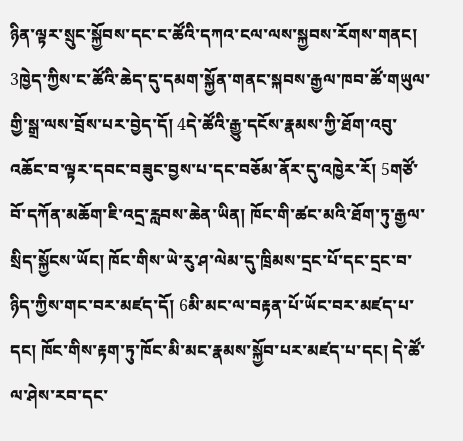ཉིན་ལྟར་སྲུང་སྐྱོབས་དང་ང་ཚོའི་དཀའ་ངལ་ལས་སྐྱབས་རོགས་གནང། 3ཁྱེད་ཀྱིས་ང་ཚོའི་ཆེད་དུ་དམག་སྐྱོན་གནང་སྐབས་རྒྱལ་ཁབ་ཚོ་གཡུལ་གྱི་སྒྲ་ལས་བྲོས་པར་བྱེད་དོ། 4དེ་ཚོའི་རྒྱུ་དངོས་རྣམས་ཀྱི་ཐོག་འབུ་འཆོང་བ་ལྟར་དབང་བཟུང་བྱས་པ་དང་བཅོམ་ནོར་དུ་འཁྱེར་རོ། 5གཙོ་བོ་དཀོན་མཆོག་ཇི་འདྲ་རླབས་ཆེན་ཡིན། ཁོང་གི་ཚང་མའི་ཐོག་ཏུ་རྒྱལ་སྲིད་སྐྱོངས་ཡོང། ཁོང་གིས་ཡེ་རུ་ཤ་ལེམ་དུ་ཁྲིམས་དྲང་པོ་དང་དྲང་བ་ཉིད་ཀྱིས་གང་བར་མཛད་དོ། 6མི་མང་ལ་བརྟན་པོ་ཡོང་བར་མཛད་པ་དང། ཁོང་གིས་རྟག་ཏུ་ཁོང་མི་མང་རྣམས་སྐྱོབ་པར་མཛད་པ་དང། དེ་ཚོ་ལ་ཤེས་རབ་དང་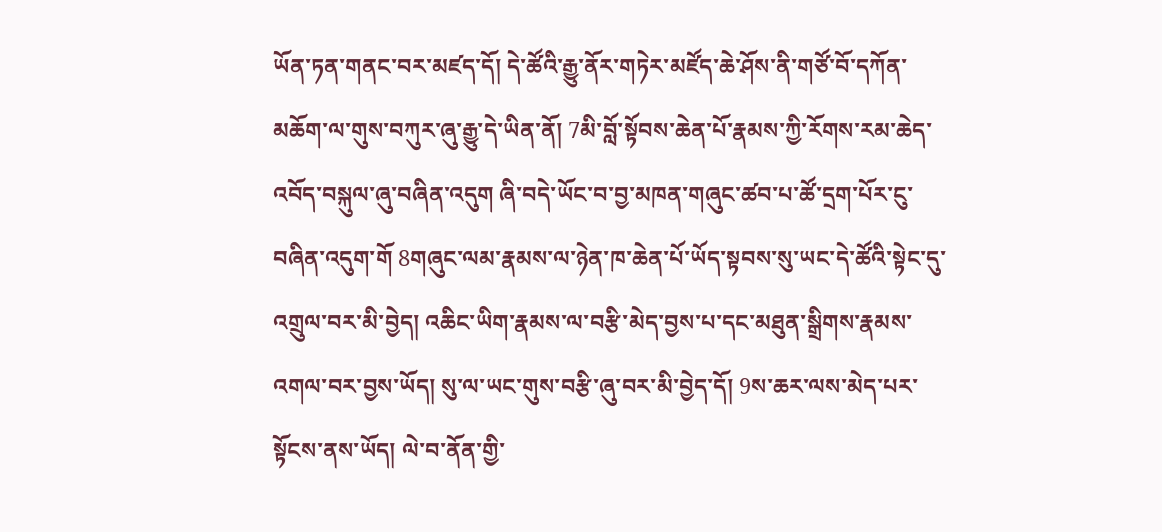ཡོན་ཏན་གནང་བར་མཛད་དོ། དེ་ཚོའི་རྒྱུ་ནོར་གཏེར་མཛོད་ཆེ་ཤོས་ནི་གཙོ་བོ་དཀོན་མཆོག་ལ་གུས་བཀུར་ཞུ་རྒྱུ་དེ་ཡིན་ནོ། 7མི་བློ་སྟོབས་ཆེན་པོ་རྣམས་ཀྱི་རོགས་རམ་ཆེད་འབོད་བསྐུལ་ཞུ་བཞིན་འདུག ཞི་བདེ་ཡོང་བ་བྱ་མཁན་གཞུང་ཚབ་པ་ཚོ་དྲག་པོར་ངུ་བཞིན་འདུག་གོ 8གཞུང་ལམ་རྣམས་ལ་ཉེན་ཁ་ཆེན་པོ་ཡོད་སྟབས་སུ་ཡང་དེ་ཚོའི་སྟེང་དུ་འགྲུལ་བར་མི་བྱེད། འཆིང་ཡིག་རྣམས་ལ་བརྩི་མེད་བྱས་པ་དང་མཐུན་སྒྲིགས་རྣམས་འགལ་བར་བྱས་ཡོད། སུ་ལ་ཡང་གུས་བརྩི་ཞུ་བར་མི་བྱེད་དོ། 9ས་ཆར་ལས་མེད་པར་སྟོངས་ནས་ཡོད། ལེ་བ་ནོན་གྱི་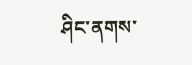ཤིང་ནགས་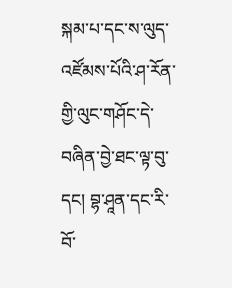སྐམ་པ་དང་ས་ལུད་འཛོམས་པོའི་ཤ་རོན་གྱི་ལུང་གཤོང་དེ་བཞིན་བྱེ་ཐང་ལྟ་བུ་དང། བྷ་ཤཱན་དང་རི་བོ་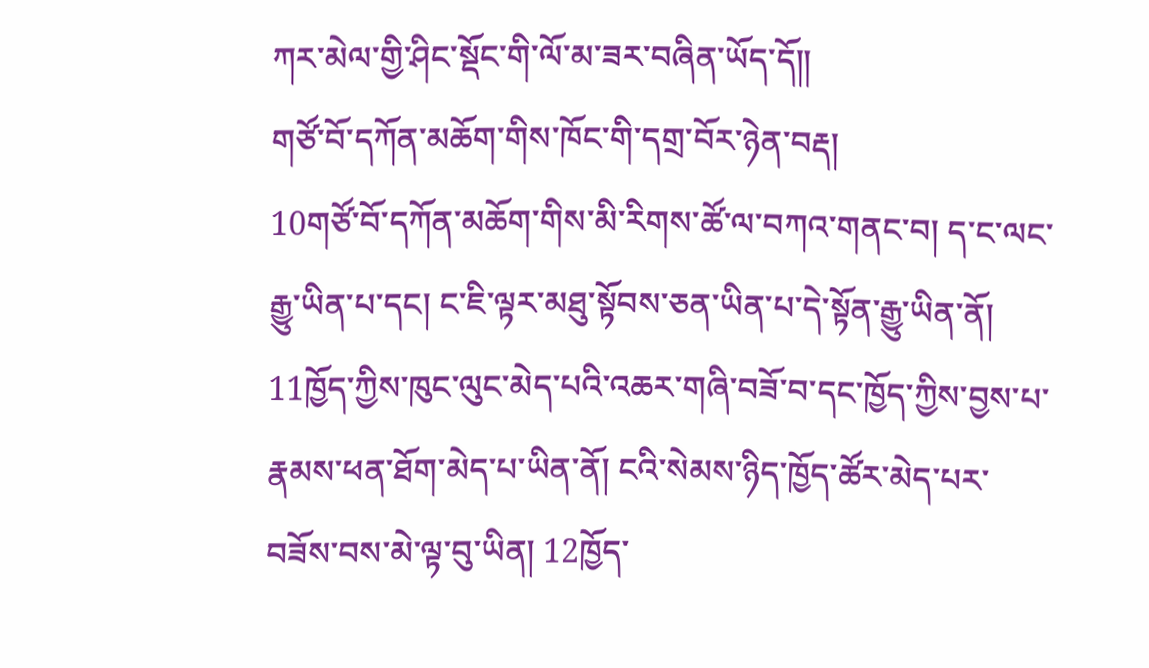ཀར་མེལ་གྱི་ཤིང་སྡོང་གི་ལོ་མ་ཟར་བཞིན་ཡོད་དོ༎
གཙོ་བོ་དཀོན་མཆོག་གིས་ཁོང་གི་དགྲ་བོར་ཉེན་བརྡ།
10གཙོ་བོ་དཀོན་མཆོག་གིས་མི་རིགས་ཚོ་ལ་བཀའ་གནང་བ། ད་ང་ལང་རྒྱུ་ཡིན་པ་དང། ང་ཇི་ལྟར་མཐུ་སྟོབས་ཅན་ཡིན་པ་དེ་སྟོན་རྒྱུ་ཡིན་ནོ། 11ཁྱོད་ཀྱིས་ཁུང་ལུང་མེད་པའི་འཆར་གཞི་བཟོ་བ་དང་ཁྱོད་ཀྱིས་བྱས་པ་རྣམས་ཕན་ཐོག་མེད་པ་ཡིན་ནོ། ངའི་སེམས་ཉིད་ཁྱོད་ཚོར་མེད་པར་བཟོས་བས་མེ་ལྟ་བུ་ཡིན། 12ཁྱོད་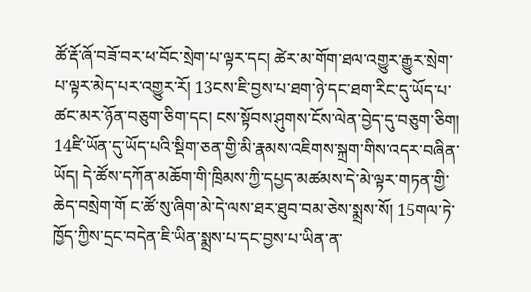ཚོ་རྡོ་ཞོ་བཟོ་བར་ཕ་བོང་སྲེག་པ་ལྟར་དང། ཚེར་མ་གོག་ཐལ་འགྱུར་རྒྱུར་སྲེག་པ་ལྟར་མེད་པར་འགྱུར་རོ། 13ངས་ཇི་བྱས་པ་ཐག་ཉེ་དང་ཐག་རིང་དུ་ཡོད་པ་ཚང་མར་ཉོན་བཅུག་ཅིག་དང། ངས་སྟོབས་ཤུགས་ངོས་ལེན་བྱེད་དུ་བཅུག་ཅིག། 14ཛི་ཡོན་དུ་ཡོད་པའི་སྡིག་ཅན་གྱི་མི་རྣམས་འཇིགས་སྐྲག་གིས་འདར་བཞིན་ཡོད། དེ་ཚོས་དཀོན་མཆོག་གི་ཁྲིམས་ཀྱི་དཔྱད་མཚམས་དེ་མེ་ལྟར་གཏན་གྱི་ཆེད་བསྲེག་གོ ང་ཚོ་སུ་ཞིག་མེ་དེ་ལས་ཐར་ཐུབ་བམ་ཅེས་སྨྲས་སོ། 15གལ་ཏེ་ཁྱོད་ཀྱིས་དྲང་བདེན་ཇི་ཡིན་སྨྲས་པ་དང་བྱས་པ་ཡིན་ན་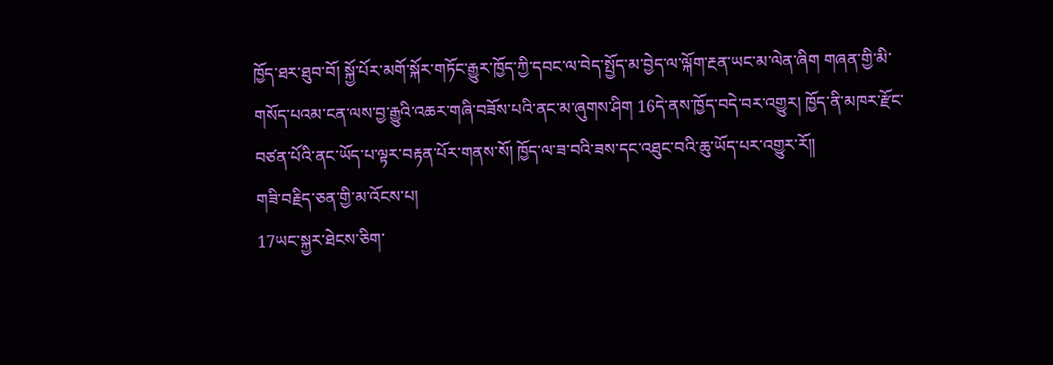ཁྱོད་ཐར་ཐུབ་བོ། སྐྱོ་པོར་མགོ་སྐོར་གཏོང་རྒྱུར་ཁྱོད་ཀྱི་དབང་ལ་བེད་སྤྱོད་མ་བྱེད་ལ་ལྐོག་རྔན་ཡང་མ་ལེན་ཞིག གཞན་གྱི་མི་གསོད་པའམ་ངན་ལས་བྱ་རྒྱུའི་འཆར་གཞི་བཟོས་པའི་ནང་མ་ཞུགས་ཤིག 16དེ་ནས་ཁྱོད་བདེ་བར་འགྱུར། ཁྱོད་ནི་མཁར་རྫོང་བཙན་པོའི་ནང་ཡོད་པ་ལྟར་བརྟན་པོར་གནས་སོ། ཁྱོད་ལ་ཟ་བའི་ཟས་དང་འཐུང་བའི་ཆུ་ཡོད་པར་འགྱུར་རོ༎
གཟི་བརྗིད་ཅན་གྱི་མ་འོངས་པ།
17ཡང་སྐྱར་ཐེངས་ཅིག་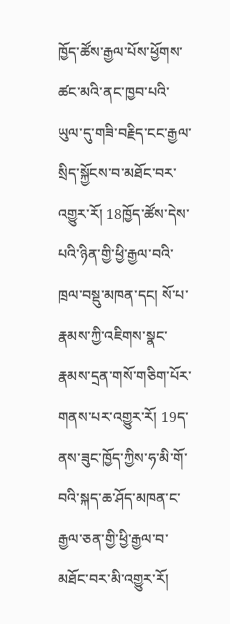ཁྱོད་ཚོས་རྒྱལ་པོས་ཕྱོགས་ཚང་མའི་ནང་ཁྱབ་པའི་ཡུལ་དུ་གཟི་བརྗིད་ངང་རྒྱལ་སྲིད་སྐྱོངས་བ་མཐོང་བར་འགྱུར་རོ། 18ཁྱོད་ཚོས་དེས་པའི་ཉིན་གྱི་ཕྱི་རྒྱལ་བའི་ཁྲལ་བསྡུ་མཁན་དང། སོ་པ་རྣམས་ཀྱི་འཇིགས་སྣང་རྣམས་དྲན་གསོ་གཅིག་པོར་གནས་པར་འགྱུར་རོ། 19ད་ནས་ཟུང་ཁྱོད་ཀྱིས་ཧ་མི་གོ་བའི་སྐད་ཆ་ཤོད་མཁན་ང་རྒྱལ་ཅན་གྱི་ཕྱི་རྒྱལ་བ་མཐོང་བར་མི་འགྱུར་རོ།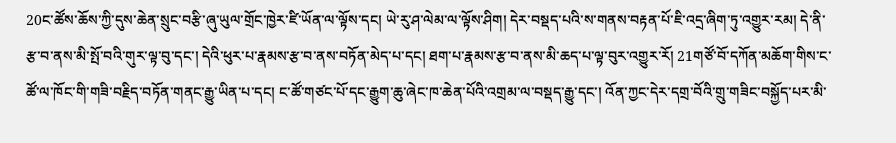20ང་ཚོས་ཆོས་ཀྱི་དུས་ཆེན་སྲུང་བརྩི་ཞུ་ཡུལ་གྲོང་ཁྱེར་ཛི་ཡོན་ལ་ལྟོས་དང། ཡེ་རུ་ཤ་ལེམ་ལ་ལྟོས་ཤིག། དེར་བསྡད་པའི་ས་གནས་བརྟན་པོ་ཇི་འདྲ་ཞིག་ཏུ་འགྱུར་རམ། དེ་ནི་རྩ་བ་ནས་མི་སྤོ་བའི་གུར་ལྟ་བུ་དང་། དེའི་ཕུར་པ་རྣམས་རྩ་བ་ནས་བཏོན་མེད་པ་དང། ཐག་པ་རྣམས་རྩ་བ་ནས་མི་ཆད་པ་ལྟ་བུར་འགྱུར་རོ། 21གཙོ་བོ་དཀོན་མཆོག་གིས་ང་ཚོ་ལ་ཁོང་གི་གཟི་བརྗིད་བཏོན་གནང་རྒྱུ་ཡིན་པ་དང། ང་ཚོ་གཙང་པོ་དང་རྒྱུག་ཆུ་ཞེང་ཁ་ཆེན་པོའི་འགྲམ་ལ་བསྡད་རྒྱུ་དང་། འོན་ཀྱང་དེར་དགྲ་བོའི་གྲུ་གཟིང་བསྐྱོད་པར་མི་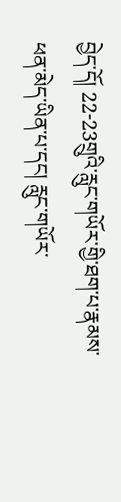བྱེད་དོ། 22-23གྲུའི་རླུང་གཡོར་གྱི་ཐག་པ་རྣམས་ཕན་མེད་ཡིན་པ་དང། རླུང་གཡོར་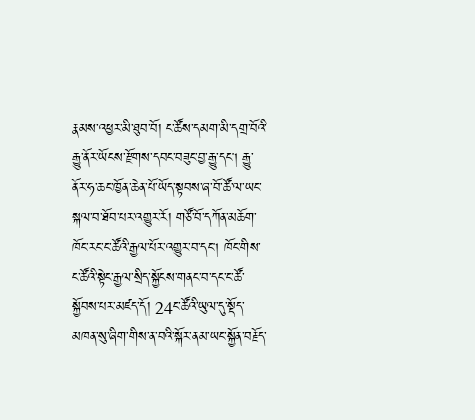རྣམས་འཕྱར་མི་ཐུབ་བོ། ང་ཚོས་དམག་མི་དགྲ་བོའི་རྒྱུ་ནོར་ཡོངས་རྫོགས་དབང་བཟུང་བྱ་རྒྱུ་དང། རྒྱུ་ནོར་ཧ་ཆང་ཁྱོན་ཆེན་པོ་ཡོད་སྟབས་ཞ་བོ་ཚོ་ལ་ཡང་སྐལ་བ་ཐོབ་པར་འགྱུར་རོ། གཙོ་བོ་དཀོན་མཆོག་ཁོང་རང་ང་ཚོའི་རྒྱལ་པོར་འགྱུར་བ་དང། ཁོང་གིས་ང་ཚོའི་སྟེང་རྒྱལ་སྲིད་སྐྱོངས་གནང་བ་དང་ང་ཚོ་སྐྱོབས་པར་མཛད་དོ། 24ང་ཚོའི་ཡུལ་དུ་སྡོད་མཁན་སུ་ཞིག་གིས་ན་བའི་སྐོར་ནམ་ཡང་སྐྱོན་བརྗོད་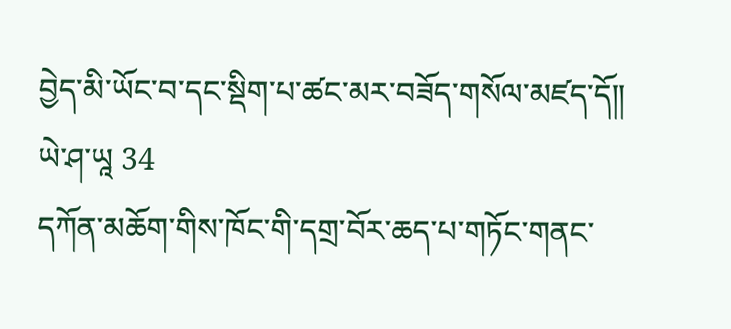བྱེད་མི་ཡོང་བ་དང་སྡིག་པ་ཚང་མར་བཟོད་གསོལ་མཛད་དོ༎
ཡེ་ཤ་ཡཱ 34
དཀོན་མཆོག་གིས་ཁོང་གི་དགྲ་བོར་ཆད་པ་གཏོང་གནང་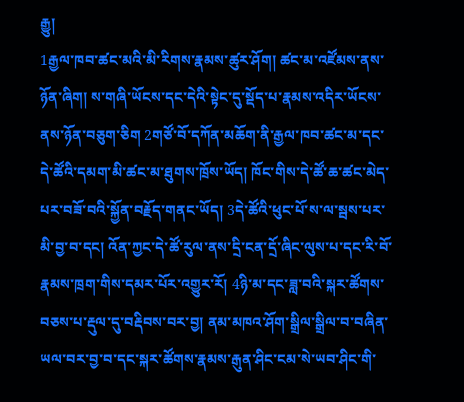རྒྱུ།
1རྒྱལ་ཁབ་ཚང་མའི་མི་རིགས་རྣམས་ཚུར་ཤོག། ཚང་མ་འཛོམས་ནས་ཉོན་ཞིག། ས་གཞི་ཡོངས་དང་དེའི་སྟེང་དུ་སྡོད་པ་རྣམས་འདིར་ཡོངས་ནས་ཉོན་བཅུག་ཅིག 2གཙོ་བོ་དཀོན་མཆོག་ནི་རྒྱལ་ཁབ་ཚང་མ་དང་དེ་ཚོའི་དམག་མི་ཚང་མ་ཐུགས་ཁྲོས་ཡོད། ཁོང་གིས་དེ་ཚོ་ཆ་ཚང་མེད་པར་བཟོ་བའི་སྐྱོན་བརྗོད་གནང་ཡོད། 3དེ་ཚོའི་ཕུང་པོ་ས་ལ་སྦས་པར་མི་བྱ་བ་དང། འོན་ཀྱང་དེ་ཚོ་རུལ་ནས་དྲི་ངན་དྲོ་ཞིང་ལུས་པ་དང་རི་བོ་རྣམས་ཁྲག་གིས་དམར་པོར་འགྱུར་རོ། 4ཉི་མ་དང་ཟླ་བའི་སྐར་ཚོགས་བཅས་པ་རྡུལ་དུ་བརྡིབས་བར་བྱ། ནམ་མཁའ་ཤོག་སྒྲིལ་སྒྲིལ་བ་བཞིན་ཡལ་བར་བྱ་བ་དང་སྐར་ཚོགས་རྣམས་རྒུན་ཤིང་ངམ་སེ་ཡབ་ཤིང་གི་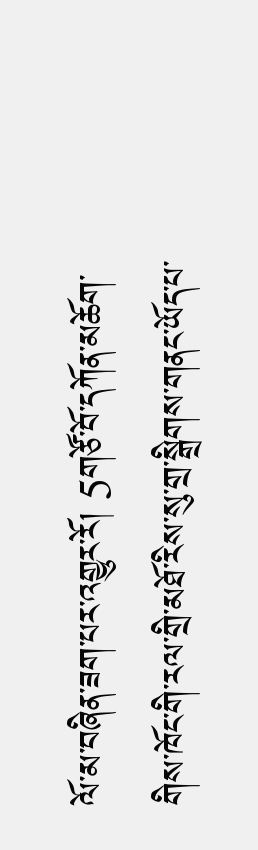ལོ་མ་བཞིན་ཟག་པར་འགྱུར་རོ། 5གཙོ་བོ་དཀོན་མཆོག་གིས་ཁོང་གི་རལ་གྲི་མཐོ་རིས་སུ་གྲ་སྒྲིགས་གནང་ཡོད་པ་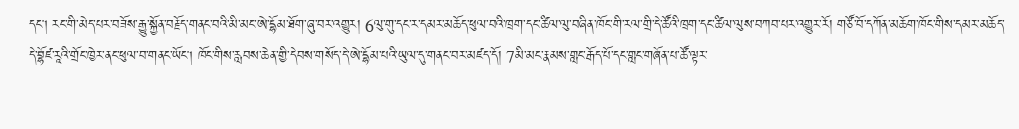དང། རང་གི་མེད་པར་བཟོས་རྒྱུ་སྐྱོན་བརྗོད་གནང་བའི་མི་མང་ཨེ་དྷོམ་ཐོག་ཞུ་བར་འགྱུར། 6ལུ་གུ་དང་ར་དམར་མཆོད་ཕུལ་བའི་ཁྲག་དང་ཚིལ་ལུ་བཞིན་ཁོང་གི་རལ་གྲི་དེ་ཚོའི་ཁྲག་དང་ཚིལ་ལུས་བཀབ་པར་འགྱུར་རོ། གཙོ་བོ་དཀོན་མཆོག་ཁོང་གིས་དམར་མཆོད་དེ་བྷོཛ་རཱའི་གྲོང་ཁྱེར་ནང་ཕུལ་བ་གནང་ཡོང། ཁོང་གིས་རླབས་ཆེན་གྱི་དེབས་གསོད་དེ་ཨེ་དྷོམ་པའི་ཡུལ་དུ་གནང་བར་མཛད་དོ། 7མི་མང་རྣམས་གླང་རྒོད་པོ་དང་གླང་གཞོན་པ་ཚོ་ལྟར་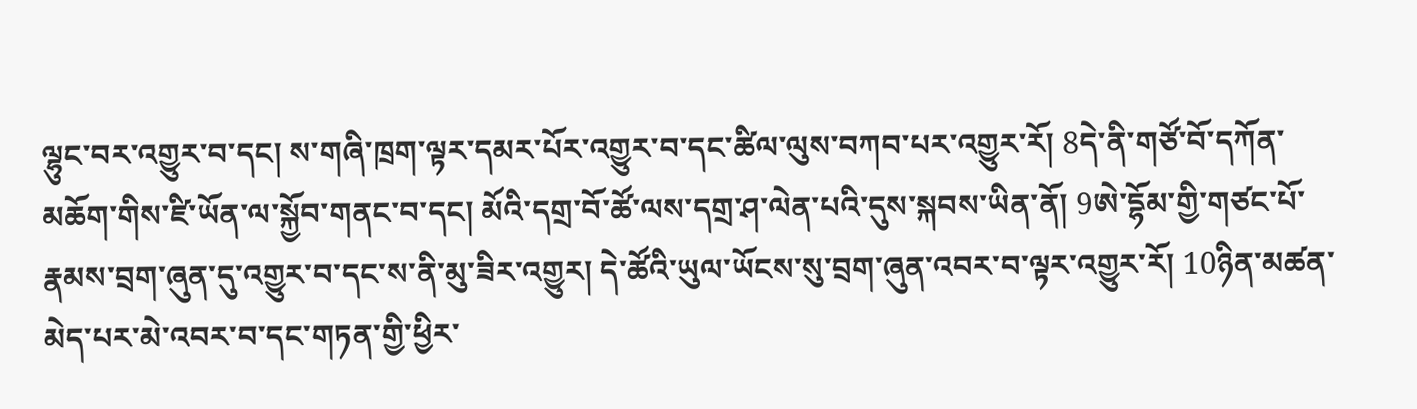ལྷུང་བར་འགྱུར་བ་དང། ས་གཞི་ཁྲག་ལྟར་དམར་པོར་འགྱུར་བ་དང་ཚིལ་ལུས་བཀབ་པར་འགྱུར་རོ། 8དེ་ནི་གཙོ་བོ་དཀོན་མཆོག་གིས་ཛི་ཡོན་ལ་སྐྱོབ་གནང་བ་དང། མོའི་དགྲ་བོ་ཚོ་ལས་དགྲ་ཤ་ལེན་པའི་དུས་སྐབས་ཡིན་ནོ། 9ཨེ་དྷོམ་གྱི་གཙང་པོ་རྣམས་བྲག་ཞུན་དུ་འགྱུར་བ་དང་ས་ནི་མུ་ཟིར་འགྱུར། དེ་ཚོའི་ཡུལ་ཡོངས་སུ་བྲག་ཞུན་འབར་བ་ལྟར་འགྱུར་རོ། 10ཉིན་མཚན་མེད་པར་མེ་འབར་བ་དང་གཏན་གྱི་ཕྱིར་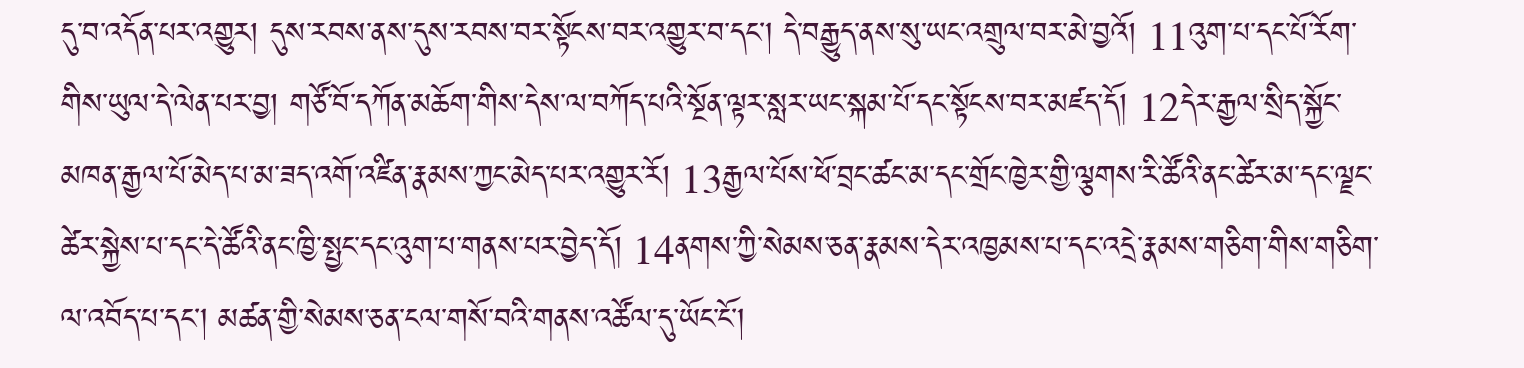དུ་བ་འདོན་པར་འགྱུར། དུས་རབས་ནས་དུས་རབས་བར་སྟོངས་བར་འགྱུར་བ་དང། དེ་བརྒྱུད་ནས་སུ་ཡང་འགྲུལ་བར་མེ་བྱའོ། 11འུག་པ་དང་པོ་རོག་གིས་ཡུལ་དེ་ལེན་པར་བྱ། གཙོ་བོ་དཀོན་མཆོག་གིས་དེས་ལ་བཀོད་པའི་སྔོན་ལྟར་སླར་ཡང་སྐམ་པོ་དང་སྟོངས་བར་མཛད་དོ། 12དེར་རྒྱལ་སྲིད་སྐྱོང་མཁན་རྒྱལ་པོ་མེད་པ་མ་ཟད་འགོ་འཛིན་རྣམས་ཀྱང་མེད་པར་འགྱུར་རོ། 13རྒྱལ་པོས་ཕོ་བྲང་ཚང་མ་དང་གྲོང་ཁྱེར་གྱི་ལྕགས་རི་ཚོའི་ནང་ཚེར་མ་དང་ལྗང་ཚེར་སྐྱེས་པ་དང་དེ་ཚོའི་ནང་ཁྱི་སྤྱང་དང་འུག་པ་གནས་པར་བྱེད་དོ། 14ནགས་ཀྱི་སེམས་ཅན་རྣམས་དེར་འཁྱམས་པ་དང་འདྲེ་རྣམས་གཅིག་གིས་གཅིག་ལ་འབོད་པ་དང། མཚན་གྱི་སེམས་ཅན་ངལ་གསོ་བའི་གནས་འཚོལ་དུ་ཡོང་ངོ།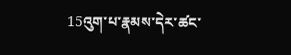15འུག་པ་རྣམས་དེར་ཚང་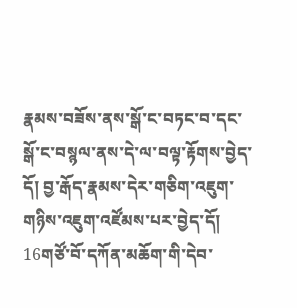རྣམས་བཟོས་ནས་སྒོ་ང་བཏང་བ་དང་སྒོ་ང་བསྙལ་ནས་དེ་ལ་བལྟ་རྟོགས་བྱེད་དོ། བྱ་རྒོད་རྣམས་དེར་གཅིག་འཇུག་གཉིས་འཇུག་འཛོམས་པར་བྱེད་དོ། 16གཙོ་བོ་དཀོན་མཆོག་གི་དེབ་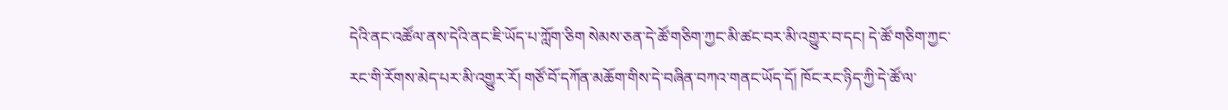དེའི་ནང་འཚོལ་ནས་དེའི་ནང་ཇི་ཡོད་པ་ཀློག་ཅིག སེམས་ཅན་དེ་ཚོ་གཅིག་ཀྱང་མི་ཚང་བར་མི་འགྱུར་བ་དང། དེ་ཚོ་གཅིག་ཀྱང་རང་གི་རོགས་མེད་པར་མི་འགྱུར་རོ། གཙོ་བོ་དཀོན་མཆོག་གིས་དེ་བཞིན་བཀའ་གནང་ཡོད་དོ། ཁོང་རང་ཉིད་ཀྱི་དེ་ཚོ་ལ་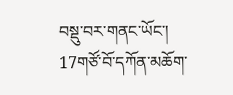བསྡུ་བར་གནང་ཡོང་། 17གཙོ་བོ་དཀོན་མཆོག་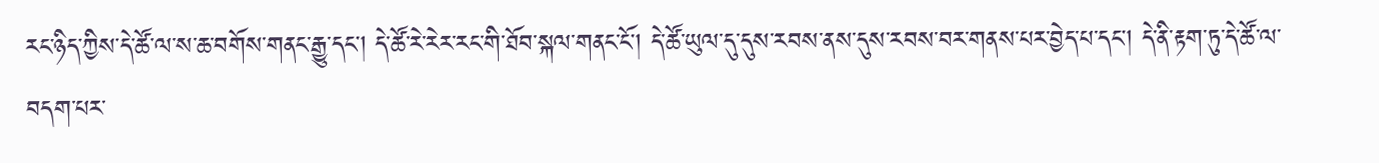རང་ཉིད་ཀྱིས་དེ་ཚོ་ལ་ས་ཆ་བགོས་གནང་རྒྱུ་དང། དེ་ཚོ་རེ་རེར་རང་གི་ཐོབ་སྐལ་གནང་ངོ། དེ་ཚོ་ཡུལ་དུ་དུས་རབས་ནས་དུས་རབས་བར་གནས་པར་བྱེད་པ་དང། དེ་ནི་རྟག་ཏུ་དེ་ཚོ་ལ་བདག་པར་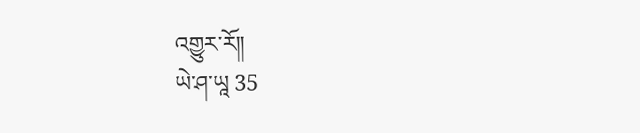འགྱུར་རོ༎
ཡེ་ཤ་ཡཱ 35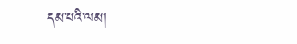དམ་པའི་ལམ།